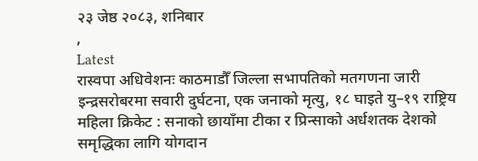२३ जेष्ठ २०८३, शनिबार
,
Latest
रास्वपा अधिवेशनः काठमाडौँ जिल्ला सभापतिको मतगणना जारी इन्द्रसरोबरमा सवारी दुर्घटना, एक जनाको मृत्यु, १८ घाइते यु–१९ राष्ट्रिय महिला क्रिकेट : सनाको छायाँमा टीका र प्रिन्साको अर्धशतक देशको समृद्धिका लागि योगदान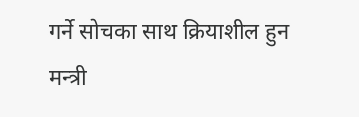गर्ने सोचका साथ क्रियाशील हुन मन्त्री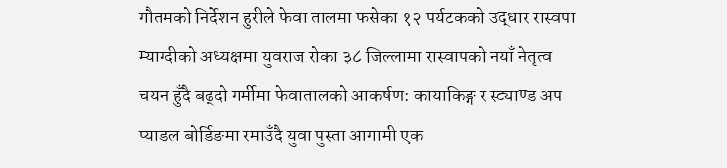गौतमको निर्देशन हुरीले फेवा तालमा फसेका १२ पर्यटकको उद्धार रास्वपा म्याग्दीको अध्यक्षमा युवराज रोका ३८ जिल्लामा रास्वापको नयाँ नेतृत्व चयन हुँदै बढ्दो गर्मीमा फेवातालको आकर्षण: कायाकिङ्ग र स्ट्याण्ड अप प्याडल बोर्डिङमा रमाउँदै युवा पुस्ता आगामी एक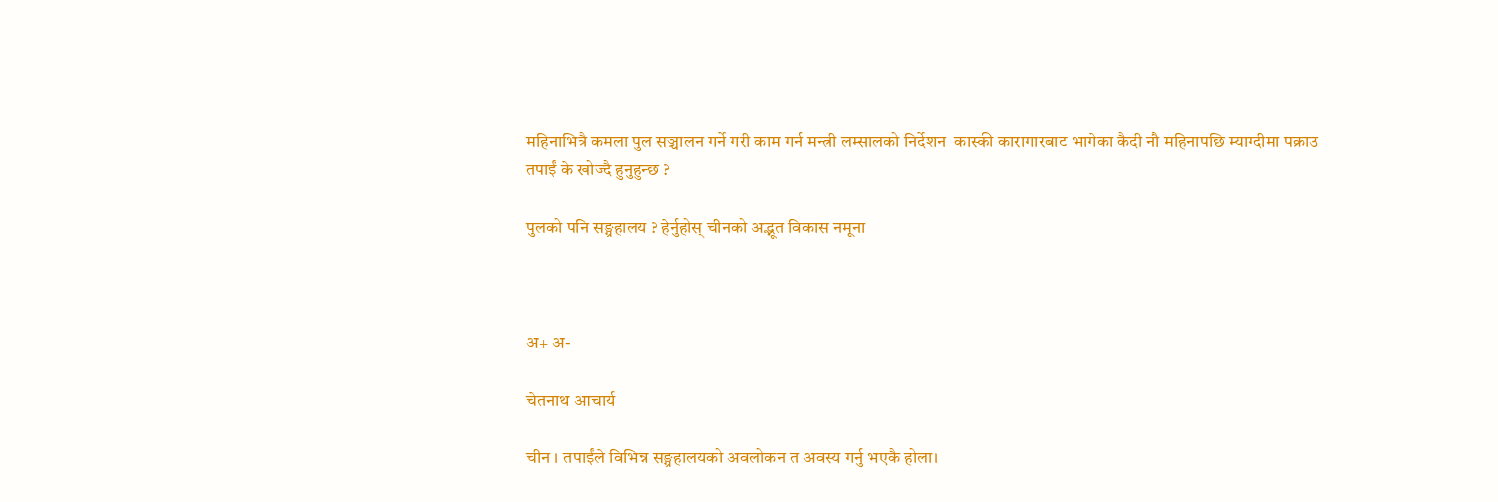महिनाभित्रै कमला पुल सञ्चालन गर्ने गरी काम गर्न मन्त्री लम्सालको निर्देशन  कास्की कारागारबाट भागेका कैदी नौ महिनापछि म्याग्दीमा पक्राउ
तपाईं के खोज्दै हुनुहुन्छ ?

पुलको पनि सङ्ग्रहालय ? हेर्नुहोस् चीनको अद्भूत विकास नमूना



अ+ अ-

चेतनाथ आचार्य

चीन । तपाईंले विभिन्न सङ्ग्रहालयको अवलोकन त अवस्य गर्नु भएकै होला।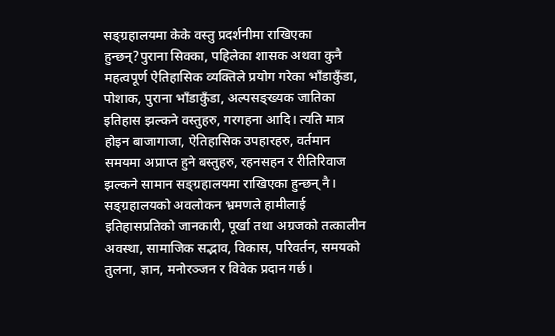सङ्ग्रहालयमा केके वस्तु प्रदर्शनीमा राखिएका हुन्छन्?पुराना सिक्का, पहिलेका शासक अथवा कुनै महत्वपूर्ण ऐतिहासिक व्यक्तिले प्रयोग गरेका भाँडाकुँडा, पोशाक, पुराना भाँडाकुँडा, अल्पसङ्ख्यक जातिका इतिहास झल्कने वस्तुहरु, गरगहना आदि। त्यति मात्र होइन बाजागाजा, ऐतिहासिक उपहारहरु, वर्तमान समयमा अप्राप्त हुने बस्तुहरु, रहनसहन र रीतिरिवाज झल्कने सामान सङ्ग्रहालयमा राखिएका हुन्छन् नै। सङ्ग्रहालयको अवलोकन भ्रमणले हामीलाई इतिहासप्रतिको जानकारी, पूर्खा तथा अग्रजको तत्कालीन अवस्था, सामाजिक सद्भाव, विकास, परिवर्तन, समयको तुलना, ज्ञान, मनोरञ्जन र विवेक प्रदान गर्छ।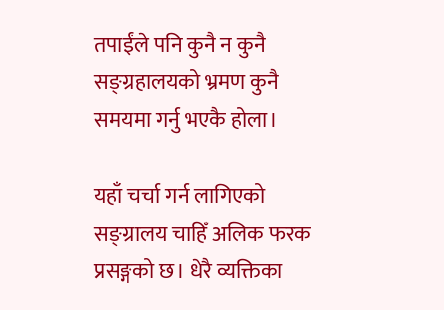तपाईंले पनि कुनै न कुनै सङ्ग्रहालयको भ्रमण कुनै समयमा गर्नु भएकै होला।

यहाँ चर्चा गर्न लागिएको सङ्ग्रालय चाहिँ अलिक फरक प्रसङ्गको छ। धेरै व्यक्तिका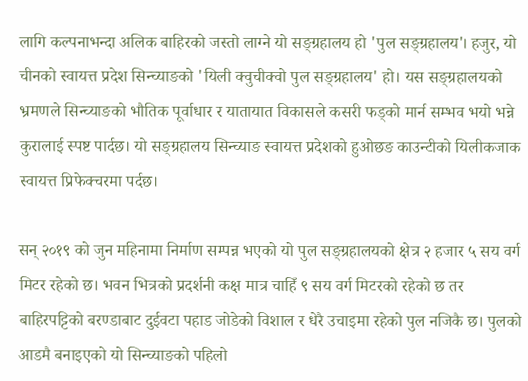लागि कल्पनाभन्दा अलिक बाहिरको जस्तो लाग्ने यो सङ्ग्रहालय हो 'पुल सङ्ग्रहालय'। हजुर, यो चीनको स्वायत्त प्रदेश सिन्च्याङको 'यिली क्वुचीक्वो पुल सङ्ग्रहालय' हो। यस सङ्ग्रहालयको भ्रमणले सिन्च्याङको भौतिक पूर्वाधार र यातायात विकासले कसरी फड्को मार्न सम्भव भयो भन्ने कुरालाई स्पष्ट पार्दछ। यो सङ्ग्रहालय सिन्च्याङ स्वायत्त प्रदेशको हुओछङ काउन्टीको यिलीकजाक स्वायत्त प्रिफेक्चरमा पर्दछ।

सन् २०१९ को जुन महिनामा निर्माण सम्पन्न भएको यो पुल सङ्ग्रहालयको क्षेत्र २ हजार ५ सय वर्ग मिटर रहेको छ। भवन भित्रको प्रदर्शनी कक्ष मात्र चाहिँ ९ सय वर्ग मिटरको रहेको छ तर बाहिरपट्टिको बरण्डाबाट दुईवटा पहाड जोडेको विशाल र धेरै उचाइमा रहेको पुल नजिकै छ। पुलको आडमै बनाइएको यो सिन्च्याङको पहिलो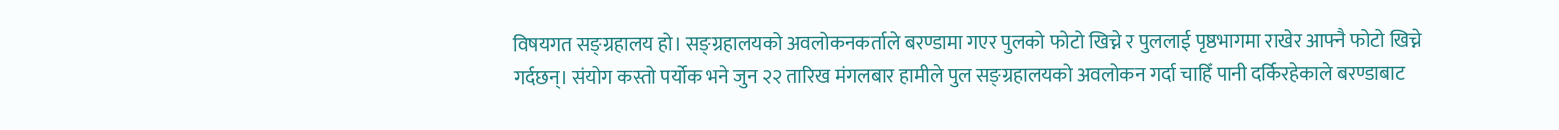विषयगत सङ्ग्रहालय हो। सङ्ग्रहालयको अवलोकनकर्ताले बरण्डामा गएर पुलको फोटो खिच्ने र पुललाई पृष्ठभागमा राखेर आफ्नै फोटो खिच्ने गर्दछन्। संयोग कस्तो पर्योक भने जुन २२ तारिख मंगलबार हामीले पुल सङ्ग्रहालयको अवलोकन गर्दा चाहिँ पानी दर्किरहेकाले बरण्डाबाट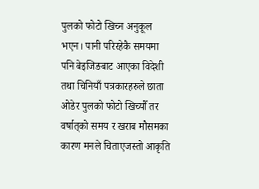पुलको फोटो खिच्न अनुकूल भएन। पानी परिरहेकै समयमा पनि बेइजिङबाट आएका विदेशी तथा चिनियाँ पत्रकारहरुले छाता ओडेर पुलको फोटो खिच्यौँ तर वर्षात्‌को समय र खराब मौसमका कारण मनले चिताएजस्तो आकृति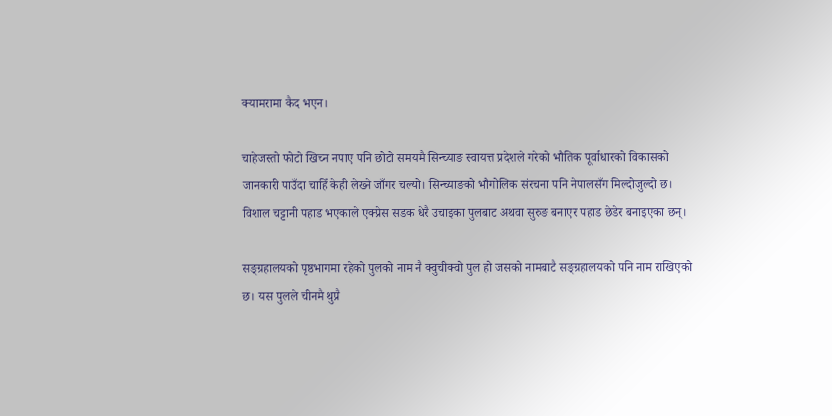क्यामरामा कैद भएन।

चाहेजस्तो फोटो खिच्न नपाए पनि छोटो समयमै सिन्च्याङ स्वायत्त प्रदेशले गरेको भौतिक पूर्वाधारको विकासको जानकारी पाउँदा चाहिँ केही लेख्ने जाँगर चल्यो। सिन्च्याङको भौगोलिक संरचना पनि नेपालसँग मिल्दोजुल्दो छ। विशाल चट्टानी पहाड भएकाले एक्प्रेस सडक धेरै उचाइका पुलबाट अथवा सुरुङ बनाएर पहाड छेडेर बनाइएका छन्।

सङ्ग्रहालयको पृष्ठभागमा रहेको पुलको नाम नै क्वुचीक्वो पुल हो जसको नामबाटै सङ्ग्रहालयको पनि नाम राखिएको छ। यस पुलले चीनमै थुप्रै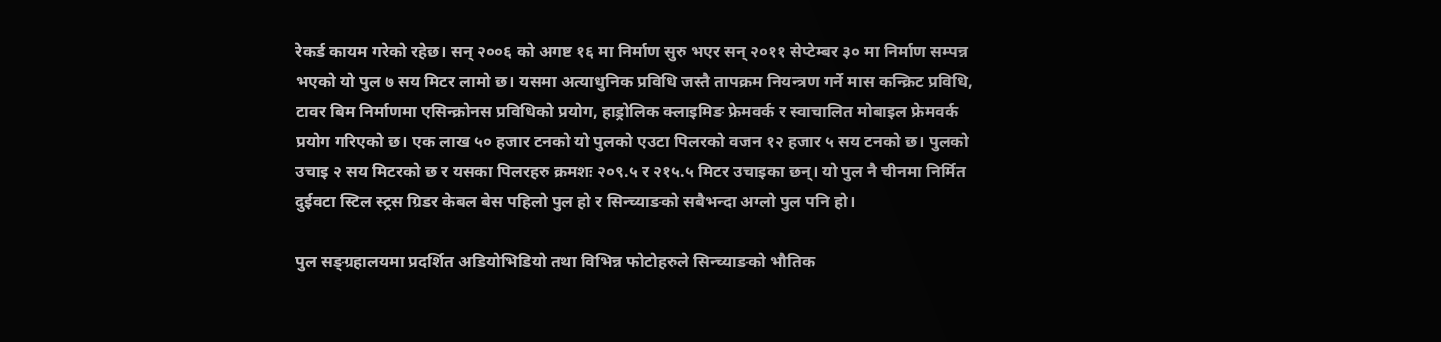रेकर्ड कायम गरेको रहेछ। सन् २००६ को अगष्ट १६ मा निर्माण सुरु भएर सन् २०११ सेप्टेम्बर ३० मा निर्माण सम्पन्न भएको यो पुल ७ सय मिटर लामो छ। यसमा अत्याधुनिक प्रविधि जस्तै तापक्रम नियन्त्रण गर्ने मास कन्क्रिट प्रविधि, टावर बिम निर्माणमा एसिन्क्रोनस प्रविधिको प्रयोग, हाड्रोलिक क्लाइमिङ फ्रेमवर्क र स्वाचालित मोबाइल फ्रेमवर्क प्रयोग गरिएको छ। एक लाख ५० हजार टनको यो पुलको एउटा पिलरको वजन १२ हजार ५ सय टनको छ। पुलको उचाइ २ सय मिटरको छ र यसका पिलरहरु क्रमशः २०९.५ र २१५.५ मिटर उचाइका छन्। यो पुल नै चीनमा निर्मित दुईवटा स्टिल स्ट्रस ग्रिडर केबल बेस पहिलो पुल हो र सिन्च्याङको सबैभन्दा अग्लो पुल पनि हो।

पुल सङ्ग्रहालयमा प्रदर्शित अडियोभिडियो तथा विभिन्न फोटोहरुले सिन्च्याङको भौतिक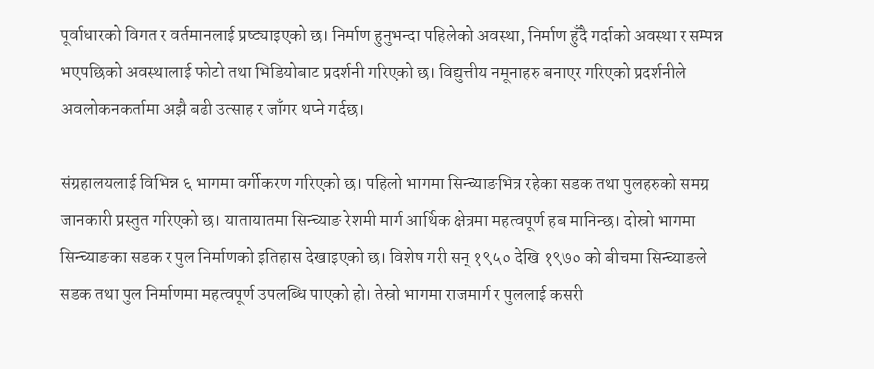पूर्वाधारको विगत र वर्तमानलाई प्रष्ट्याइएको छ। निर्माण हुनुभन्दा पहिलेको अवस्था, निर्माण हुँदै गर्दाको अवस्था र सम्पन्न भएपछिको अवस्थालाई फोटो तथा भिडियोबाट प्रदर्शनी गरिएको छ। विद्युत्तीय नमूनाहरु बनाएर गरिएको प्रदर्शनीले अवलोकनकर्तामा अझै बढी उत्साह र जाँगर थप्ने गर्दछ।

संग्रहालयलाई विभिन्न ६ भागमा वर्गीकरण गरिएको छ। पहिलो भागमा सिन्च्याङभित्र रहेका सडक तथा पुलहरुको समग्र जानकारी प्रस्तुत गरिएको छ। यातायातमा सिन्च्याङ रेशमी मार्ग आर्थिक क्षेत्रमा महत्वपूर्ण हब मानिन्छ। दोस्रो भागमा सिन्च्याङका सडक र पुल निर्माणको इतिहास देखाइएको छ। विशेष गरी सन् १९५० देखि १९७० को बीचमा सिन्च्याङले सडक तथा पुल निर्माणमा महत्वपूर्ण उपलब्धि पाएको हो। तेस्रो भागमा राजमार्ग र पुललाई कसरी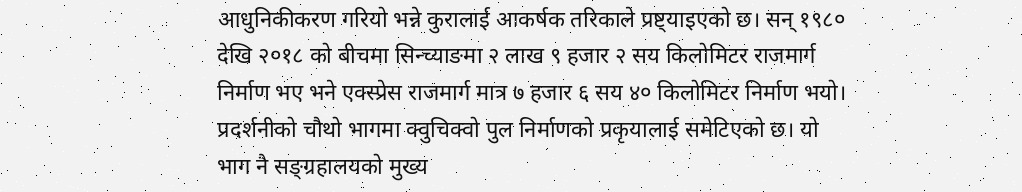आधुनिकीकरण गरियो भन्ने कुरालाई आकर्षक तरिकाले प्रष्ट्याइएको छ। सन् १९८० देखि २०१८ को बीचमा सिन्च्याङमा २ लाख ९ हजार २ सय किलोमिटर राजमार्ग निर्माण भए भने एक्स्प्रेस राजमार्ग मात्र ७ हजार ६ सय ४० किलोमिटर निर्माण भयो। प्रदर्शनीको चौथो भागमा क्वुचिक्वो पुल निर्माणको प्रकृयालाई समेटिएको छ। यो भाग नै सङ्ग्रहालयको मुख्य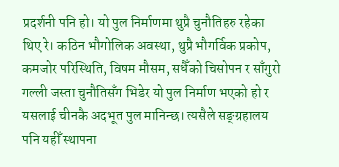प्रदर्शनी पनि हो। यो पुल निर्माणमा थुप्रै चुनौतिहरु रहेका थिए रे। कठिन भौगोलिक अवस्था, थुप्रै भौगर्विक प्रकोप, कमजोर परिस्थिति, विषम मौसम, सधैँको चिसोपन र साँगुरो गल्ली जस्ता चुनौतिसँग भिडेर यो पुल निर्माण भएको हो र यसलाई चीनकै अदभूत पुल मानिन्छ। त्यसैले सङ्ग्रहालय पनि यहीँ स्थापना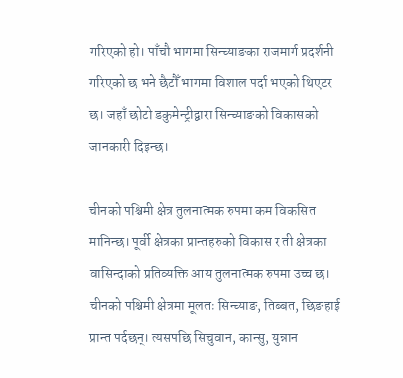गरिएको हो। पाँचौ भागमा सिन्च्याङका राजमार्ग प्रदर्शनी गरिएको छ भने छैटौँ भागमा विशाल पर्दा भएको थिएटर छ। जहाँ छोटो डकुमेन्ट्रीद्वारा सिन्च्याङको विकासको जानकारी दिइन्छ।

चीनको पश्चिमी क्षेत्र तुलनात्मक रुपमा कम विकसित मानिन्छ। पूर्वी क्षेत्रका प्रान्तहरुको विकास र ती क्षेत्रका वासिन्दाको प्रतिव्यक्ति आय तुलनात्मक रुपमा उच्च छ। चीनको पश्चिमी क्षेत्रमा मूलतः सिन्च्याङ, तिब्बत, छिङहाई प्रान्त पर्दछन्। त्यसपछि सिचुवान, कान्सु, युन्नान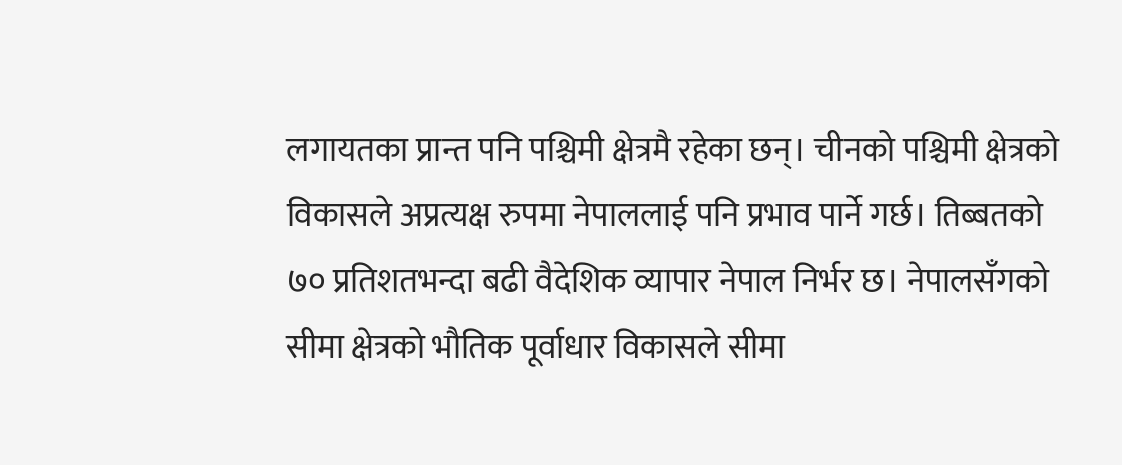लगायतका प्रान्त पनि पश्चिमी क्षेत्रमै रहेका छन्। चीनको पश्चिमी क्षेत्रको विकासले अप्रत्यक्ष रुपमा नेपाललाई पनि प्रभाव पार्ने गर्छ। तिब्बतको ७० प्रतिशतभन्दा बढी वैदेशिक व्यापार नेपाल निर्भर छ। नेपालसँगको सीमा क्षेत्रको भौतिक पूर्वाधार विकासले सीमा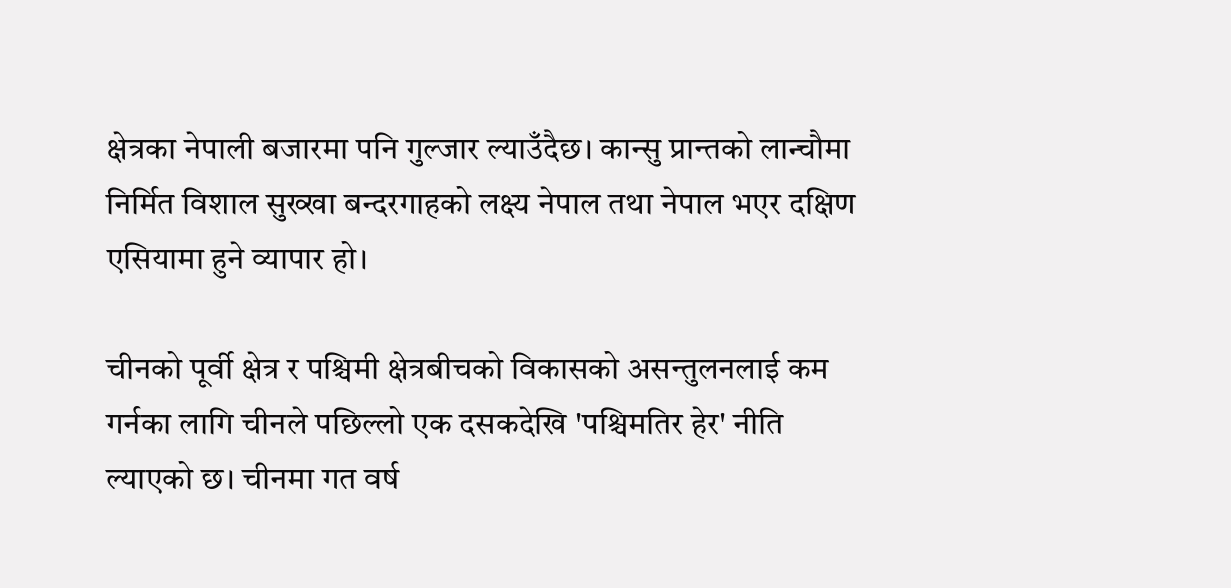क्षेत्रका नेपाली बजारमा पनि गुल्जार ल्याउँदैछ। कान्सु प्रान्तको लान्चौमा निर्मित विशाल सुख्खा बन्दरगाहको लक्ष्य नेपाल तथा नेपाल भएर दक्षिण एसियामा हुने व्यापार हो।

चीनको पूर्वी क्षेत्र र पश्चिमी क्षेत्रबीचको विकासको असन्तुलनलाई कम गर्नका लागि चीनले पछिल्लो एक दसकदेखि 'पश्चिमतिर हेर' नीति ल्याएको छ। चीनमा गत वर्ष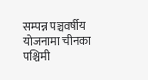सम्पन्न पञ्चवर्षीय योजनामा चीनका पश्चिमी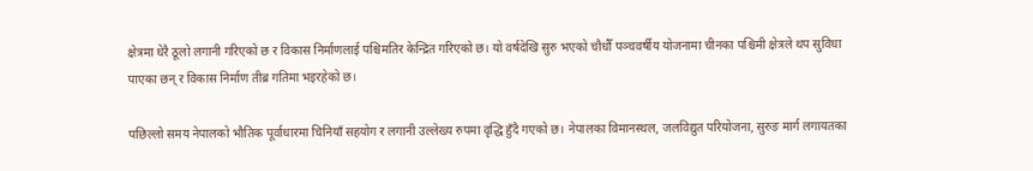क्षेत्रमा धेरै ठूलो लगानी गरिएको छ र विकास निर्माणलाई पश्चिमतिर केन्द्रित गरिएको छ। यो वर्षदेखि सुरु भएको चौधौँ पञ्चवर्षीय योजनामा चीनका पश्चिमी क्षेत्रले थप सुविधा पाएका छन् र विकास निर्माण तीब्र गतिमा भइरहेको छ।

पछिल्लो समय नेपालको भौतिक पूर्वाधारमा चिनियाँ सहयोग र लगानी उल्लेख्य रुपमा वृद्धि हुँदै गएको छ। नेपालका विमानस्थल, जलविद्युत परियोजना, सुरुङ मार्ग लगायतका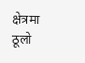क्षेत्रमा ठूलो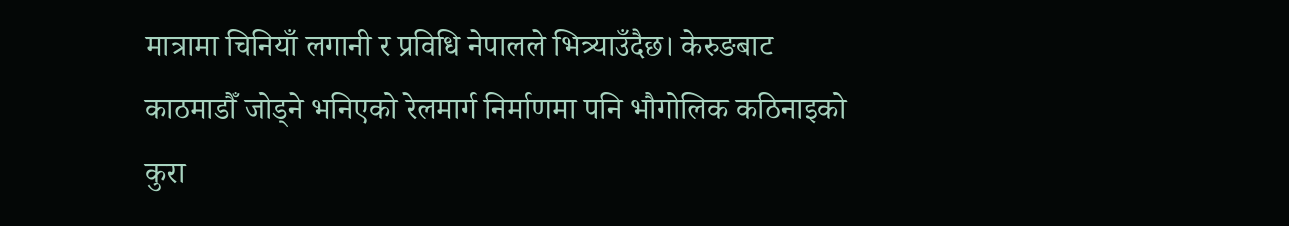मात्रामा चिनियाँ लगानी र प्रविधि नेपालले भित्र्याउँदैछ। केरुङबाट काठमाडौँ जोड्ने भनिएको रेलमार्ग निर्माणमा पनि भौगोलिक कठिनाइको कुरा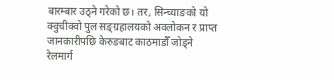बारम्बार उठ्ने गरेको छ। तर, सिन्च्याङको यो क्वुचीक्वो पुल सङ्ग्रहालयको अवलोकन र प्राप्त जानकारीपछि केरुङबाट काठमाडौँ जोड्ने रेलमार्ग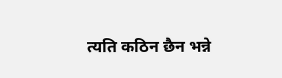त्यति कठिन छैन भन्ने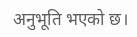अनुभूति भएको छ।